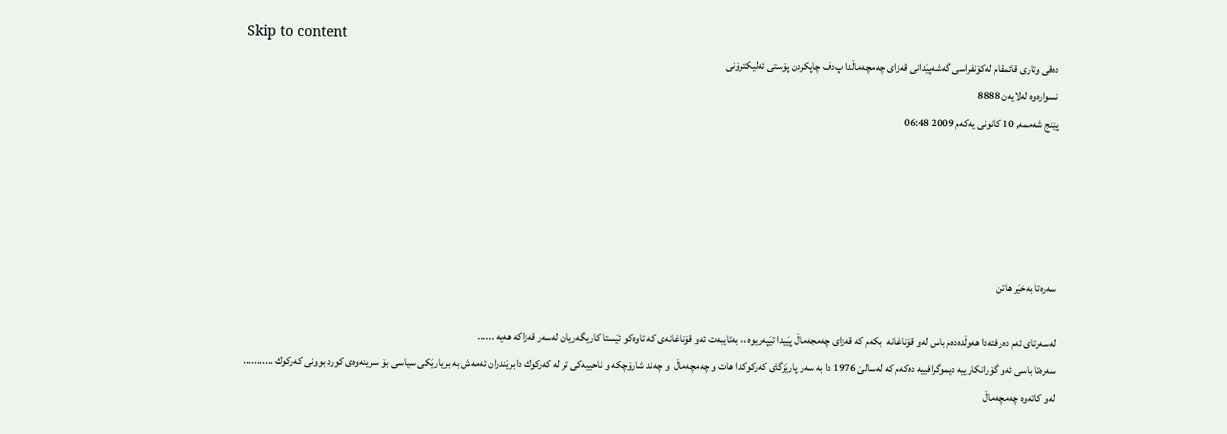Skip to content
ده‌قى وتارى قائمقام له‌كۆنفراسی گه‌شه‌پیَدانى قه‌زاى چه‌مچه‌ماڵدا پ‌د‌ف چاپکردن پۆستی ئەلیکترۆنی
نسوارەوە لەلایەن 8888
پێنج شەممە, 10 کانونی یەکەم 2009 06:48





سه‌ره‌تا به‌خیَر هاتن

له‌سه‌رتای ئه‌م ده‌رفته‌دا هه‌وڵده‌ده‌م باس له‌و قۆناغانه‌  بكه‌م كه‌ قه‌زاى چه‌مجه‌ماڵ پیَیدا تیَپه‌ریوه‌ ،، به‌تایبه‌ت ئه‌و قۆناغانه‌ی كه‌ تاوه‌كو ئیَستا كاریگه‌ریان له‌سه‌ر قه‌زاكه‌ هه‌یه‌ ......
سه‌ره‌تا باسی ئه‌و گۆرانكارییه‌ دیموگرافییه‌ ده‌كه‌م كه‌ له‌سالیَ 1976 دا به‌ سه‌ر پاریَزگای كه‌ركوكدا هات و چه‌مچه‌ماڵ  و چه‌ند شارۆچكه‌ و ناحییه‌كی تر له‌ كه‌ركوك دابریَندران ئه‌مه‌ش به‌ بریاریَكی سیاسی بۆ سرینه‌وه‌ی كورد بوونی كه‌ركوك ...........
له‌و كاته‌وه‌ چه‌مچه‌ماڵ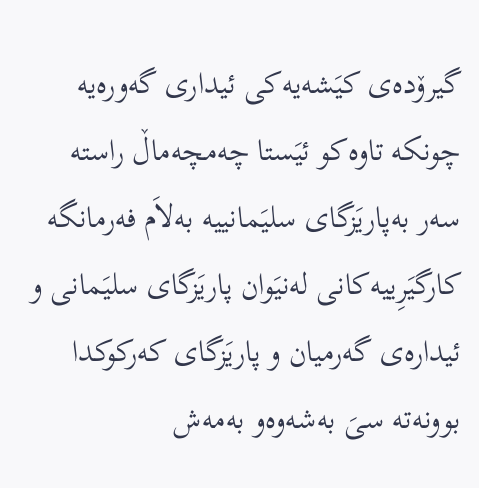گیرۆده‌ی كیَشه‌یه‌كی ئیداری گه‌وره‌یه‌ چونكه‌ تاوه‌كو ئیَستا چه‌مچه‌ماڵ راسته‌  سه‌ر به‌پاریَزگاى سلیَمانییه‌ به‌لاَم فه‌رمانگه‌ كارگیَرِییه‌كانى له‌نیَوان پاریَزگاى سلیَمانى و ئیداره‌ى گه‌رمیان و پاریَزگاى كه‌ركوكدا بوونه‌ته‌ سیَ به‌شه‌وه‌و به‌مه‌ش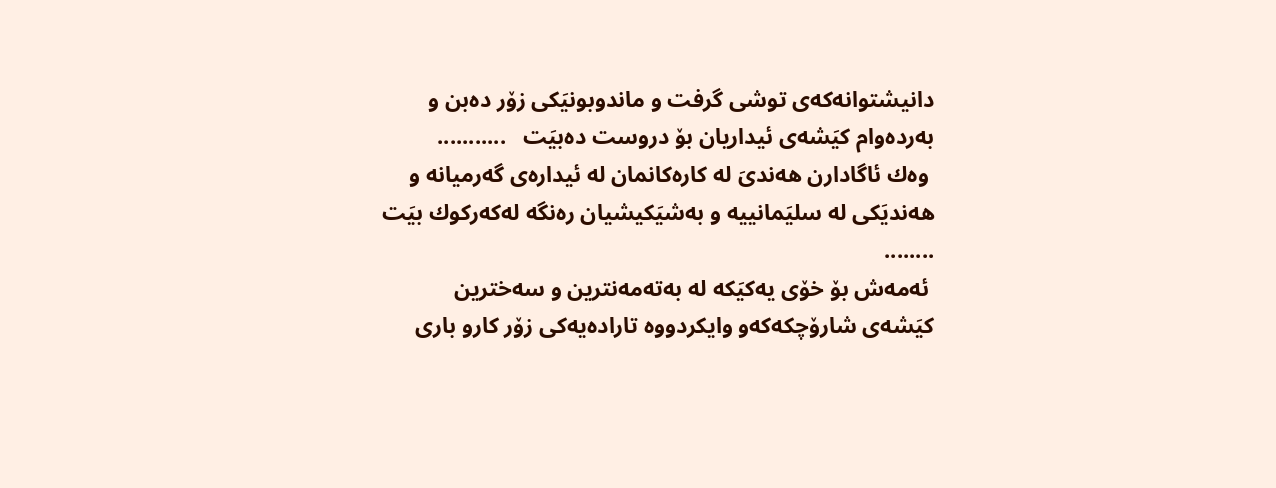دانیشتوانه‌كه‌ى توشی گرفت و ماندوبونیَكى زۆر ده‌بن و به‌رده‌وام كیَشه‌ى ئیداریان بۆ دروست ده‌بیَت   ...........
 وه‌ك ئاگادارن هه‌ندیَ له‌ كاره‌كانمان له‌ ئیداره‌ی گه‌رمیانه‌ و هه‌ندیَكی له‌ سلیَمانییه‌ و به‌شیَكیشیان ره‌نگه‌ له‌كه‌ركوك بیَت ........
 ئه‌مه‌ش بۆ خۆی یه‌كیَكه‌ له‌ به‌ته‌مه‌نترین و سه‌خترین كیَشه‌ی شارۆچكه‌كه‌و وایكردووه‌ تاراده‌یه‌كی زۆر كارو باری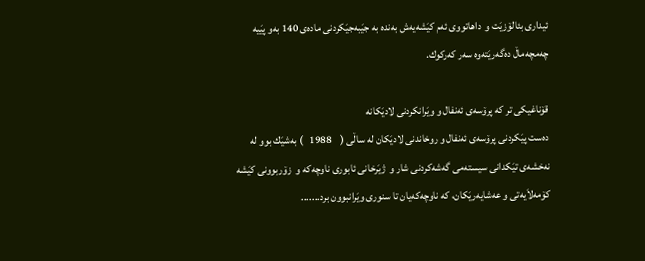ئیداری بئالۆزیَت و  داهاتووی ئه‌م كیَشه‌یه‌ش به‌نده‌ به‌ جیَبه‌جیَكردنی ماده‌ی 140 به‌و پیَیه‌ چه‌مچه‌ماڵ ده‌گه‌ریَته‌وه‌ سه‌ر كه‌ركوك.

قۆناغیكی تر كه‌ پرۆسه‌ی ئه‌نفال و ویَرانكردنی لادیَكانه‌
ده‌ست پیَكردنی پرۆسه‌ی ئه‌نفال و روخاندنی لادیَكان له‌ ساڵى (    1988   ) به‌شیَك بوو له‌ نه‌خشه‌ی تیَكدانی سیسته‌می گه‌شه‌كردنی شار و  ژیَرخانی ئابوری ناوچه‌كه‌ و  زۆربوونی كیَشه‌ كۆمه‌لاَیه‌تی و عه‌شایه‌ریَكان، كه‌ ناوچه‌كه‌یان تا سنوری ویَرانبوون برد.......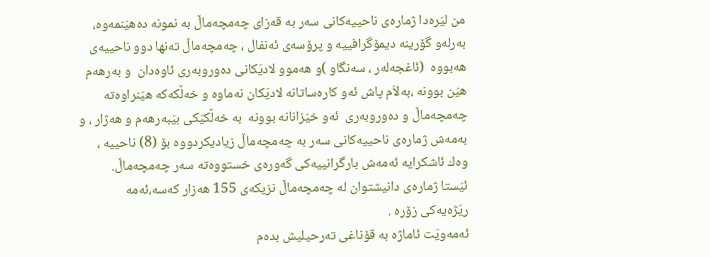من لیَره‌دا ژماره‌ی ناحییه‌كانی سه‌ر به‌ قه‌زای چه‌مچه‌ماڵ به‌ نمونه‌ ده‌هیَنمه‌وه‌، به‌رله‌و گۆرینه‌ دیمۆگرافییه‌ و پرۆسه‌ی ئه‌نفال ، چه‌مچه‌ماڵ ته‌نها دوو ناحییه‌ی هه‌بووه‌  (ئاغجه‌له‌ر ، سه‌نگاو )و هه‌موو لادیَكانی ده‌وروبه‌ری ئاوه‌دان  و به‌رهه‌م هیَن بوونه‌ ،به‌لاَم پاش ئه‌و كاره‌ساتانه‌ لادیَكان نه‌ماوه‌ و خه‌ڵكه‌كه‌ هیَنراوه‌ته‌ چه‌مچه‌ماڵ و ده‌وروبه‌ری  ئه‌و خیَزانانه‌ بوونه‌  به‌ خه‌ڵكیَكی بیَبه‌رهه‌م و هه‌ژار ، و به‌مه‌ش ژماره‌ی ناحییه‌كانی سه‌ر به‌ چه‌مچه‌ماڵ زیادیكردووه‌ بۆ (8) ناحییه‌ ، وه‌ك ئاشكرایه‌ ئه‌مه‌ش بارگرانییه‌كی گه‌وره‌ی خستووه‌ته‌ سه‌ر چه‌مچه‌ماڵ.
ئیَستا ژماره‌ی دانیشتوان له‌ چه‌مچه‌ماڵ نزیكه‌ی 155 هه‌زار كه‌سه‌،ئه‌مه‌ ریَژه‌یه‌كی زۆره‌ .
ئه‌مه‌ویَت ئاماژه‌ به‌ قۆناغی ته‌رحیلیش بده‌م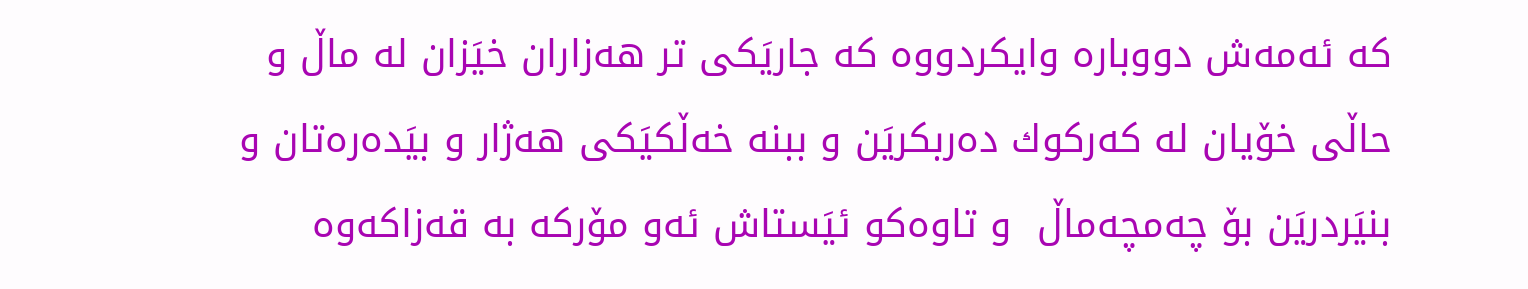كه‌ ئه‌مه‌ش دووباره‌ وایكردووه‌ كه‌ جاریَكی تر هه‌زاران خیَزان له‌ ماڵ و حاڵی خۆیان له‌ كه‌ركوك ده‌ربكریَن و ببنه‌ خه‌ڵكیَكی هه‌ژار و بیَده‌ره‌تان و بنیَردریَن بۆ چه‌مچه‌ماڵ  و تاوه‌كو ئیَستاش ئه‌و مۆركه‌ به‌ قه‌زاكه‌وه‌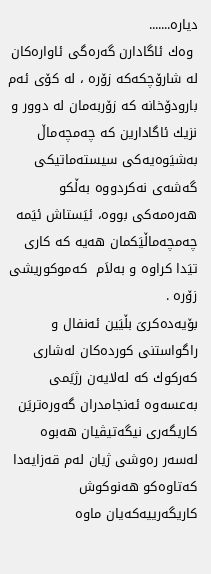دیاره‌.......
 وه‌ك ئاگادارن گه‌ره‌گی ئاواره‌كان له‌ شارۆچكه‌كه‌ زۆره‌ ، له‌ كۆی ئه‌م بارودۆخانه‌ كه‌ زۆربه‌مان له‌ دوور و نزیك ئاگادارین كه‌ چه‌مچه‌ماڵ به‌شیَوه‌یه‌كی سیسته‌ماتیكی گه‌شه‌ی نه‌كردووه‌ به‌ڵكو هه‌ره‌مه‌كی بووه‌، ئیَستاش ئیَمه‌ چه‌مچه‌ماڵیَكمان هه‌یه‌ كه‌ كاری تیَدا كراوه‌ و به‌لاَم  كه‌موكوریشی زۆره‌ .
بۆیه‌ده‌كریَ بڵیَین ئه‌نفال و راگواستنى كورده‌كان له‌شارى كه‌ركوك كه‌ له‌لایه‌ن رژیَمى به‌عسه‌وه‌ ئه‌نجامدران گه‌وره‌تریَن كاریگه‌ری نیگه‌تیڤیان هه‌بوه‌ له‌سه‌ر ره‌وشی ژیان له‌م قه‌زایه‌دا كه‌تاوه‌كو هه‌نوكوش كاریگه‌رییه‌كه‌یان ماوه‌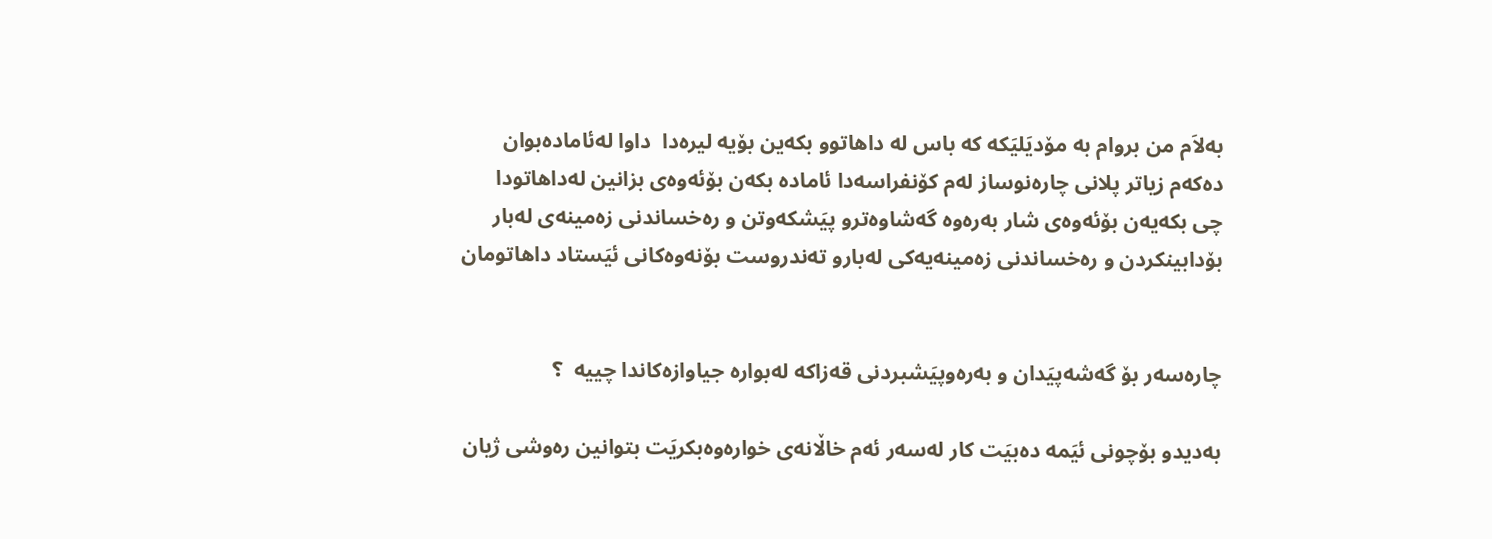به‌لاَم من بروام به‌ مۆدیَلیَكه‌ كه‌ باس له‌ داهاتوو بكه‌ین بۆیه‌ لیره‌دا  داوا له‌ئاماده‌بوان ده‌كه‌م زیاتر پلانى چاره‌نوساز له‌م كۆنفراسه‌دا ئاماده‌ بكه‌ن بۆئه‌وه‌ى بزانین له‌داهاتودا چی بكه‌یه‌ن بۆئه‌وه‌ى شار به‌ره‌وه‌ گه‌شاوه‌ترو پیَشكه‌وتن و ره‌خساندنى زه‌مینه‌ى له‌بار بۆدابینكردن و ره‌خساندنى زه‌مینه‌یه‌كى له‌بارو ته‌ندروست بۆنه‌وه‌كانى ئیَستاد داهاتومان


چاره‌سه‌ر بۆ گه‌شه‌پیَدان و به‌ره‌وپیَشبردنى قه‌زاكه‌ له‌بواره‌ جیاوازه‌كاندا چییه‌  ؟

به‌دیدو بۆچونى ئیَمه‌ ده‌بیَت كار له‌سه‌ر ئه‌م خاڵانه‌ى خواره‌وه‌بكریَت بتوانین ره‌وشی ژیان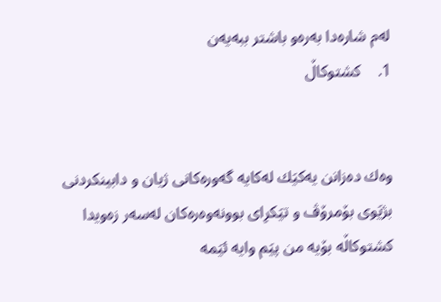له‌م شاره‌دا به‌ره‌و باشتر ببه‌یه‌ن
1.    كشتوكاڵ


وه‌ك ده‌زانن یه‌كیَك له‌كایه‌ گه‌وره‌كانى ژیان و دابینكردنى بژیَوى بۆمرۆڤ و تیَكرِای بوونه‌وه‌ره‌كان له‌سه‌ر زه‌ویدا كشتوكاڵه‌ بۆیه‌ من پیَم وایه‌ ئیَمه‌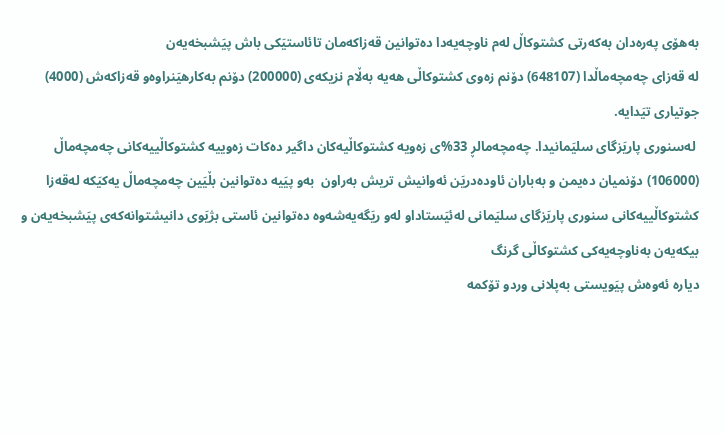به‌هۆى په‌ره‌دان به‌كه‌رتى كشتوكاڵ له‌م ناوچه‌یه‌دا ده‌توانین قه‌زاكه‌مان تائاستیَكى باش پیَشبخه‌یه‌ن
له‌ قه‌زاى چه‌مچه‌ماڵدا (648107) دۆنم زه‌وى كشتوكاڵى هه‌یه‌ به‌ڵام نزیكه‌ى (200000) دۆنم به‌كارهیَنراوه‌و قه‌زاكه‌ش (4000) جوتیارى تیَدایه‌.
 له‌سنورى پاریَزگاى سلیَمانیدا. چه‌مچه‌مالڕ 33%ى زه‌ویه‌ كشتوكاڵیه‌كان داگیر ده‌كات زه‌وییه‌ كشتوكاڵییه‌كانى چه‌مچه‌ماڵ (106000) دۆنمیان ده‌یمن و به‌باران ئاوده‌دریَن ئه‌وانیش تریش به‌راون  به‌و پیَیه‌ ده‌توانین بڵیَین چه‌مچه‌ماڵ یه‌كیَكه‌ له‌قه‌زا كشتوكاڵییه‌كانى سنورى پاریَزگاى سلیَمانى له‌ئیَستاداو له‌و ریَگه‌یه‌شه‌وه‌ ده‌توانین ئاستى بژیَوى دانیشتوانه‌كه‌ى پیَشبخه‌یه‌ن و بیكه‌یه‌ن به‌ناوچه‌یه‌كى كشتوكاڵی گرنگ
دیاره‌ ئه‌وه‌ش پیَویستى به‌پلانى وردو تۆكمه‌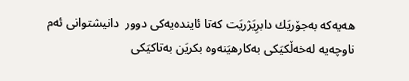هه‌یه‌كه‌ به‌جۆریَك دابرِیَژریَت كه‌تا ئاینده‌یه‌كى دوور  دانیشتوانى ئه‌م ناوچه‌یه‌ له‌خه‌ڵكیَكى به‌كارهیَنه‌وه‌ بكریَن به‌تاكیَكى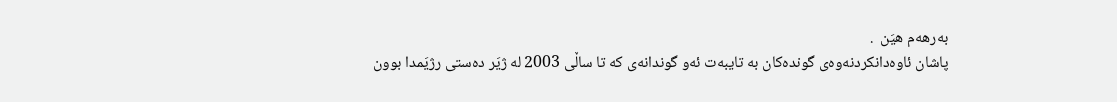به‌رهه‌م هیَن  .
پاشان ئاوه‌دانكردنه‌وه‌ی گونده‌كان به‌ تایبه‌ت ئه‌و گوندانه‌ی كه‌ تا ساڵی 2003 له‌ ژیَر ده‌ستی رژیَمدا بوون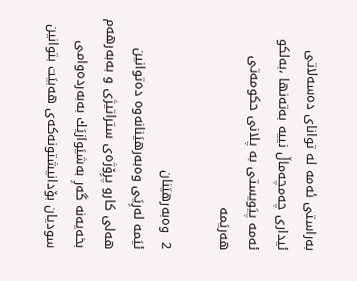به‌راستی ئه‌مه‌ له‌ توانای ده‌سه‌لاتی ئیداری چه‌مچه‌ماڵ نییه‌ به‌ته‌نها ،به‌لكو ئه‌مه‌ پیَویستی به‌ پلانی حكومه‌تی هه‌ریَمه‌

2  وه‌به‌رهیَنان
ئیَمه‌ له‌رِیَى وه‌به‌رهیَنانه‌وه‌ ده‌توانین هه‌لی كارو پرِۆژه‌ى ستراتیژی و به‌به‌رهه‌م بخه‌یه‌نه‌ گه‌رِ به‌شیَوازیَك به‌به‌رده‌وامى سودیان بۆدانیشتونه‌كه‌ى هه‌بیَت بتوانین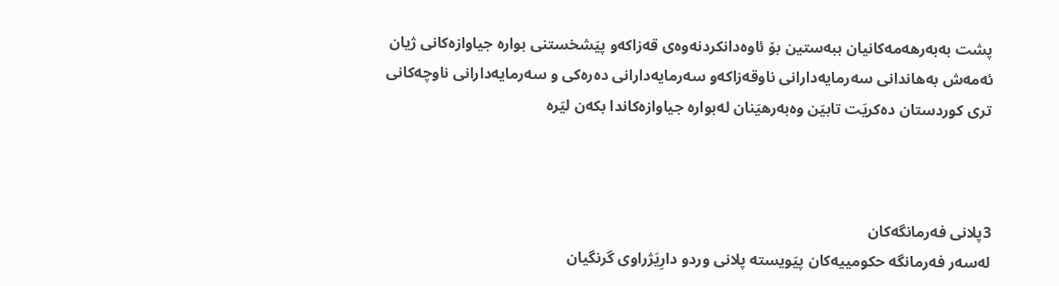پشت به‌به‌رهه‌مه‌كانیان ببه‌ستین بۆ ئاوه‌دانكردنه‌وه‌ى قه‌زاكه‌و پیَشخستنى بواره‌ جیاوازه‌كانى ژیان ئه‌مه‌ش به‌هاندانى سه‌رمایه‌دارانى ناوقه‌زاكه‌و سه‌رمایه‌دارانى ده‌ره‌كى و سه‌رمایه‌دارانى ناوچه‌كانى ترى كوردستان ده‌كریَت تابیَن وه‌به‌رهیَنان له‌بواره‌ جیاوازه‌كاندا بكه‌ن لیَره‌



3پلانى فه‌رمانگه‌كان
له‌سه‌ر فه‌رمانگه‌ حكومییه‌كان پیَویسته‌ پلانى وردو دارِیَژراوى گرنگیان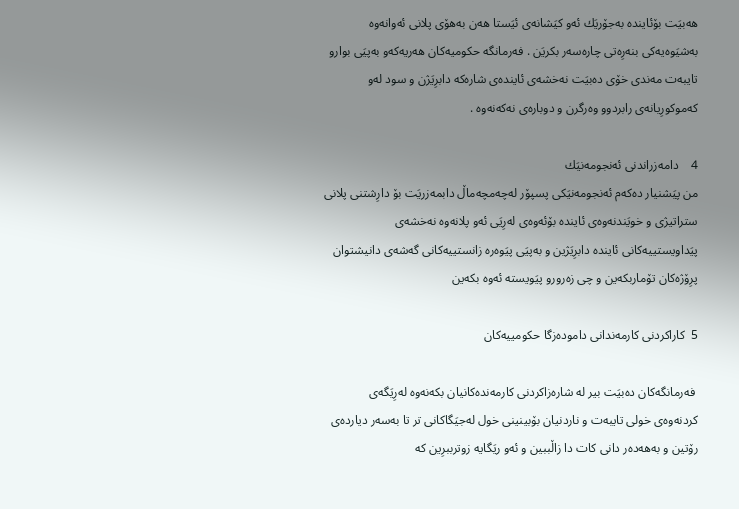هه‌بیَت بۆئاینده‌ به‌جۆریَك ئه‌و كیَشانه‌ى ئیَستا هه‌ن به‌هۆى پلانى ئه‌وانه‌وه‌ به‌شیَوه‌یه‌كى بنه‌رِه‌تى چاره‌سه‌ر بكریَن . فه‌رمانگه‌ حكومیه‌كان هه‌ریه‌كه‌و به‌پیَی بوارو تایبه‌ت مه‌ندى خۆى ده‌بیَت نه‌خشه‌ى ئاینده‌ى شاره‌كه‌ دابرِیَژن و سود له‌و كه‌موكورِیانه‌ى رابردوو وه‌رگرن و دوباره‌ى نه‌كه‌نه‌وه‌ .

4    دامه‌زراندنى ئه‌نجومه‌نیَك
من پیَشنیار ده‌كه‌م ئه‌نجومه‌نیَكى پسپۆر له‌چه‌مچه‌ماڵ دابمه‌زریَت بۆ دارِشتنى پلانى ستراتیژى و خویَندنه‌وه‌ى ئاینده‌ بۆئه‌وه‌ى له‌رِیَی ئه‌و پلانه‌وه‌ نه‌خشه‌ى پیَداویستییه‌كانى ئاینده‌ دابرِیَژین و به‌پیَی پیَوه‌ره‌ زانستییه‌كانى گه‌شه‌ى دانیشتوان پرِۆژه‌كان تۆماربكه‌ین و چی زه‌رورو پیَویسته‌ ئه‌وه‌ بكه‌ین

5  كاراكردنى كارمه‌ندانى داموده‌زگا حكومییه‌كان

 فه‌رمانگه‌كان ده‌بیَت بیر له‌ شاره‌زاكردنى كارمه‌نده‌كانیان بكه‌نه‌وه‌ له‌رِیَگه‌ى كردنه‌وه‌ى خولی تایبه‌ت و ناردنیان بۆبینینى خول له‌جیَگاكانى تر تا به‌سه‌ر دیارده‌ى رۆتین و به‌هه‌ده‌ر دانى كات دا زاڵببین و ئه‌و ریَگایه‌ زوترببرِین كه‌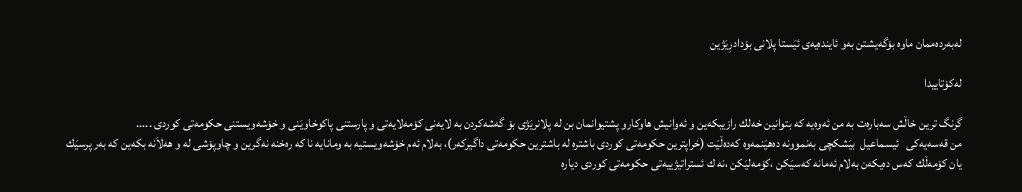له‌به‌رده‌ممان ماوه‌ بۆگه‌یشتن به‌و ئاینده‌یه‌ى ئیَستا پلانى بۆدادرِیَژین

له‌كۆتاییدا

گرنگ ترین خاڵش سه‌باره‌ت به‌ من ئه‌وه‌یه‌ كه‌ بتوانین خه‌لك رازیبكه‌ین و ئه‌وانیش هاوكارو پشتیوانمان بن له‌ پلانریَژی بۆ گه‌شه‌كردن به‌ لایه‌نی كۆمه‌لایه‌تی و پارستنی پاكوخاویَنی و خۆشه‌ویستنی حكومه‌تی كوردی .....
من قه‌سه‌یه‌كى   ئیسماعیل  بیَشكچی به‌نموونه‌ ده‌هیَنمه‌وه‌ كه‌ده‌ڵیَت (خراپترین حكومه‌تی كوردی باشتره‌ له‌ باشترین حكومه‌تی داگیركه‌ر)، به‌لام ئه‌م خۆشه‌ویستیه‌ به‌ ومانایه‌ نا كه‌ ره‌خنه‌ نه‌گرین و چاوپۆشی له‌ و هه‌لاَنه‌ بكه‌ین كه‌ به‌ر پرسیَك یان كۆمه‌ڵك كه‌س ده‌یكه‌ن به‌لام ئه‌مانه‌ كه‌سیَكن ،كۆمه‌لیَكن ،نه‌ ك ئستراتیژییه‌تی حكومه‌تی كوردی دیاره‌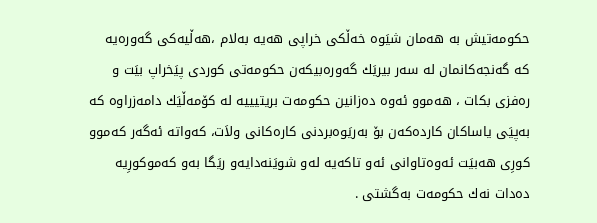حكومه‌تیش به‌ هه‌مان شیَوه‌ خه‌ڵكی خراپی هه‌یه‌ به‌لام ،هه‌ڵیه‌كی گه‌وره‌یه‌ كه‌ گه‌نجه‌كانمان له‌ سه‌ر بیریَك گه‌وره‌بیكه‌ن حكومه‌تی كوردی پیَخراپ بیَت و ره‌فزی بكات ، هه‌موو ئه‌وه‌ ده‌زانین حكومه‌ت بریتیییه‌ له‌ كۆمه‌ڵیَك دامه‌زراوه‌ كه‌ به‌پیَی یاساكان كارده‌كه‌ن بۆ به‌ریَوه‌بردنی كاره‌كانی ولاَت، كه‌واته‌ ئه‌گه‌ر كه‌موو كورِی هه‌بیَت ئه‌وه‌تاوانى ئه‌و تاكه‌یه‌ له‌و شویَنه‌دایه‌و ریَگا به‌و كه‌موكورِیه‌ ده‌دات نه‌ك حكومه‌ت به‌گشتى .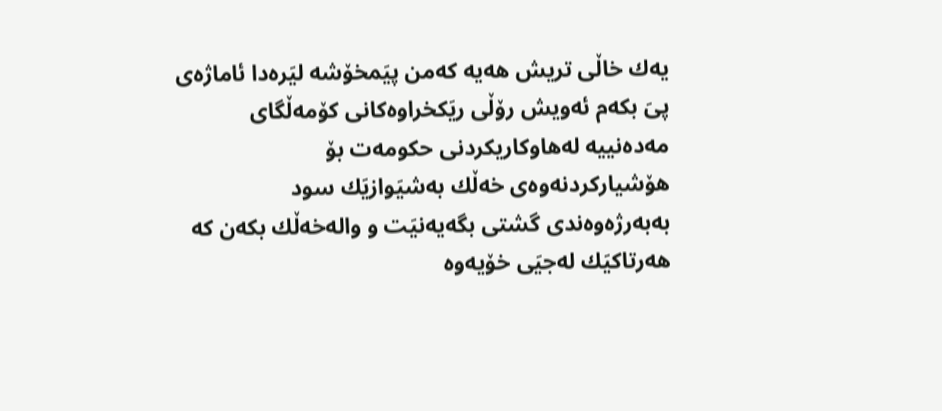یه‌ك خاڵی تریش هه‌یه‌ كه‌من پیَمخۆشه‌ لیَره‌دا ئاماژه‌ى پیَ بكه‌م ئه‌ویش رۆڵی ریَكخراوه‌كانى كۆمه‌ڵگاى مه‌ده‌نییه‌ له‌هاوكاریكردنى حكومه‌ت بۆ هۆشیاركردنه‌وه‌ى خه‌ڵك به‌شیَوازیَك سود به‌به‌رژه‌وه‌ندى گشتى بگه‌یه‌نیَت و واله‌خه‌ڵك بكه‌ن كه‌ هه‌رتاكیَك له‌جیَی خۆیه‌وه‌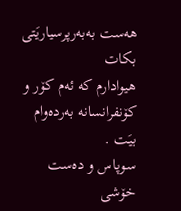هه‌ست به‌به‌رپرسیاریَتى بكات
هیوادارم كه‌ ئه‌م كۆر و كۆنفرانسانه‌ به‌رده‌وام بیَت .
سوپاس و ده‌ست خۆشی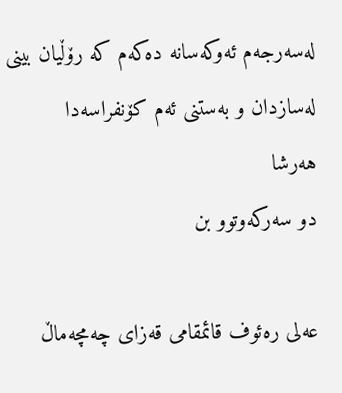له‌سه‌رجه‌م ئه‌وكه‌سانه‌ ده‌كه‌م كه‌ رۆڵیان بینى له‌سازدان و به‌ستنى ئه‌م كۆنفراسه‌دا
هه‌رشا
دو سه‌ركه‌وتوو بن

عه‌لی ره‌ئوف قائمقامى قه‌زاى چه‌مچه‌ماڵ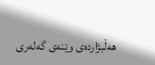هه‌ڵبژارده‌ی وێنه‌ی گه‌له‌ری